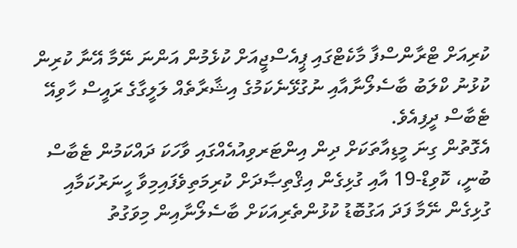ކުރިއަށް ޓްރާންސްފާ މާކެޓްގައި ޕީއެސްޖީއަށް ކުޅެމުން އަންނަ ނޭމާ އޭނާ ކުރިން ކުޅުނު ކްލަބު ބާސެލޯނާއާއި ނުގުޅޭނެކަމުގެ އިޝާރާތެއް ލަލީގާގެ ރައީސް ހާވިއޭ ޓެބާސް ދީފިއެވެ.
އެގޮތުން ގިނަ މީޑިއާތަކަށް ދިން އިންޓަރވިއުއެއްގައި ވާހަކަ ދައްކަމުން ޓެބާސް ބުނީ، ކޮވިޑް-19 އާއި ގުޅިގެން އިޤްތިޞާދަށް ކުރިމަތިވެފައިމިވާ ހީނަރުކަމާއި ގުޅިގެން ނޭމާ ފަދަ އަގުބޮޑު ކުޅުންތެރިއަކަށް ބާސެލޯނާއިން މިވަގުތު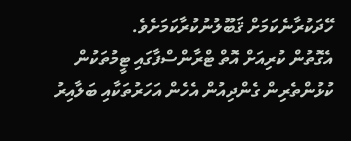ހޭދަކުރާނެކަމަށް ޤަބޫލުނުކުރާކަމަށެވެ.
އެގޮތުން ކުރިއަށް އޮތް ޓްރާންސްފާގައި ޓީމުތަކުން ކުޅުންތެރިން ގެންދިއުން އެހެން އަހަރުތަކާއި ބަލާއިރު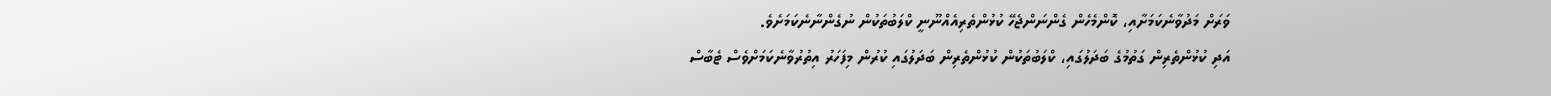ވަރަށް މަދުވާނެކަމަށާއި، ކޮންމެހެން ގެންނަންޖެހޭ ކުޅުންތެރިއެއްނޫނީ ކްލަބުތަކުން ނުގެންނާނެކަމަށެވެ.
އަދި ކުޅުންތެރިން ގަތުމުގެ ބަދަލުގައި، ކްލަބުތަކުން ކުޅުންތެރިން ބަދަލުގައި ކުރުން މިފަހަރު އިތުރުވާނެކަމަށްވެސް ޓެބާސް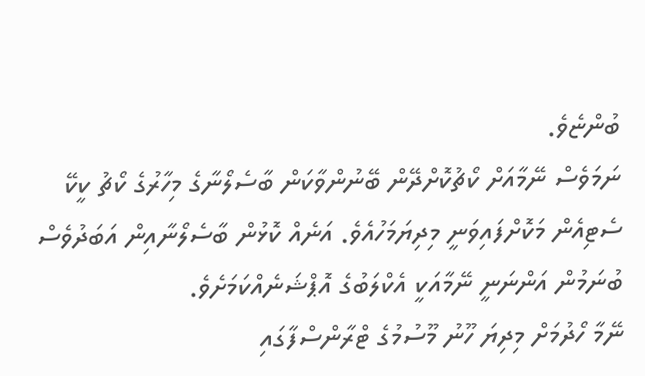ބުންޏެވެ.
ނަމަވެސް ނޭމާއަށް ކޯޗުކޮށްދޭން ބޭނުންވާކަން ބާސެލޯނާގެ މިހާރުގެ ކޯޗު ކީކޭ ސެޓިއެން މަކޮށްފައިވަނީ މިދިޔަމަހުއެވެ. އަނެއް ކޮޅުން ބާސެލޯނާއިން އަބަދުވެސް ބުނަމުން އަންނަނީ ނޭމާއަކީ އެކްލަބުގެ އޮޕްޝަނެއްކަމަށެވެ.
ނޭމާ ހޯދުމަށް މިދިޔަ ހޫނު މޫސުމުގެ ޓްރާންސްފާގައި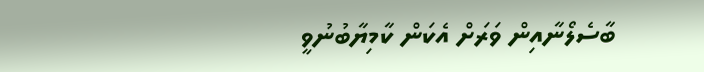ބާސެލޯނާއިން ވަރަށް އެކަން ކާމިޔާބުނުވީ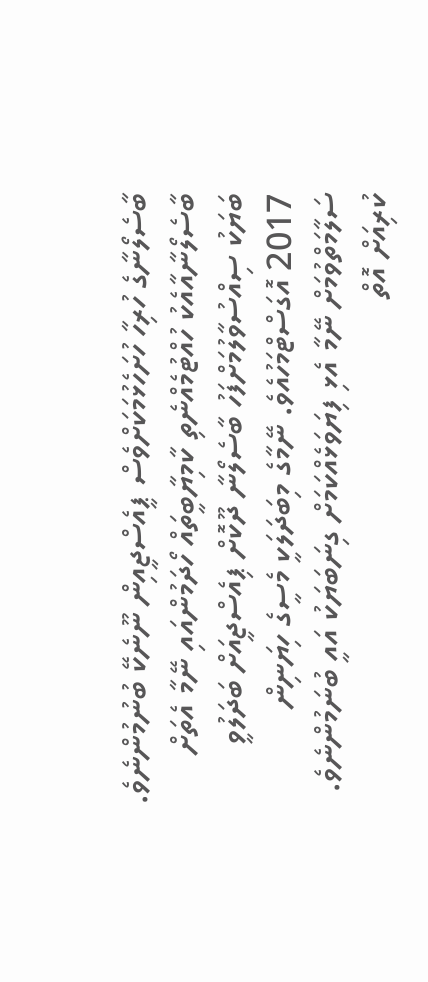ބާސެލޯނާގެ ހުރިހާ ހުށަހެޅުމަކަށްވެސް ޕީއެސްޖީއިން ނޫނެކޭ ބުނުމުންނެވެ.
ބާސެލޯނާއާއެކު ހުއްޓުމެއްނެތި ކާމިޔާބީތައް ހޯދަމުންއައި ނޭމާ އެތަށް ބަޔަކު ސިއްސުވާލުމަށްފަހު ބާސެލޯނާ ދޫކޮށް ޕިއެސްޖީއަށް ބަދަލުވީ 2017 އޮގަސްޓްމަހުއެވެ. ނޭމާގެ މިބަދަލަކީ މެސީގެ ހިޔަނިން ސަލާމަތްވުމަށް ނޭމާ އެޅި ފިޔަވަޅެއްކަމަށް ގިނަބަޔަކު އައީ ބުނަމުންނެވެ.
ކުރިއަށް އޮތް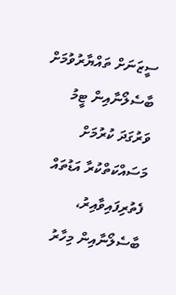ސީޒަނަށް ތައްޔާރުވުމަށް ބާސެލޯނާއިން ޓީމު ވަރުގަދަ ކުރުމަށް މަސައްކަތްކުރާ އަޑުތައް ފެތުރިފައިވާއިރު، ބާސެލޯނާއިން މިހާރު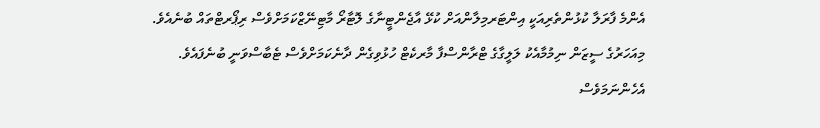އެންމެ ފާރަލާ ކުޅުންތެރިއަކީ އިންޓަރމިލާންއަށް ކުޅޭ އާޖެންޓީނާގެ ލޮޓާރޯ މާޓިނޭޒްކަމަށްވެސް ރިޕޯރޓްތައް ބުނެއެވެ.
މިއަހަރުގެ ސީޒަން ނިމުމާއެކު ލަލީގާގެ ޓްރާންސްފާ މާރކެޓް ހުޅުވިގެން ދާނެކަމަށްވެސް ޓެބާސްވަނީ ބުނެފައެވެ. އެހެންނަމަވެސް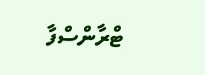ޓްރާންސްފާ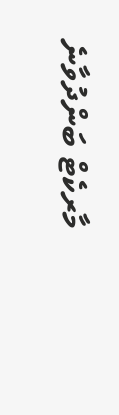މާރކެޓް ބަންދުވާނެ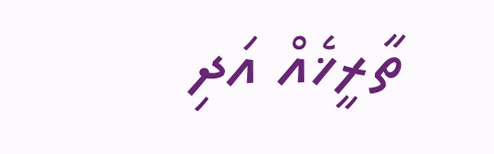ތާރީޚެއް އަދި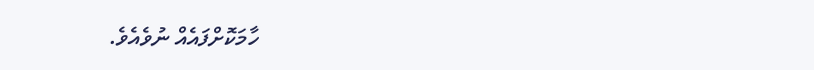ހާމަކޮށްފައެއް ނުވެއެވެ.